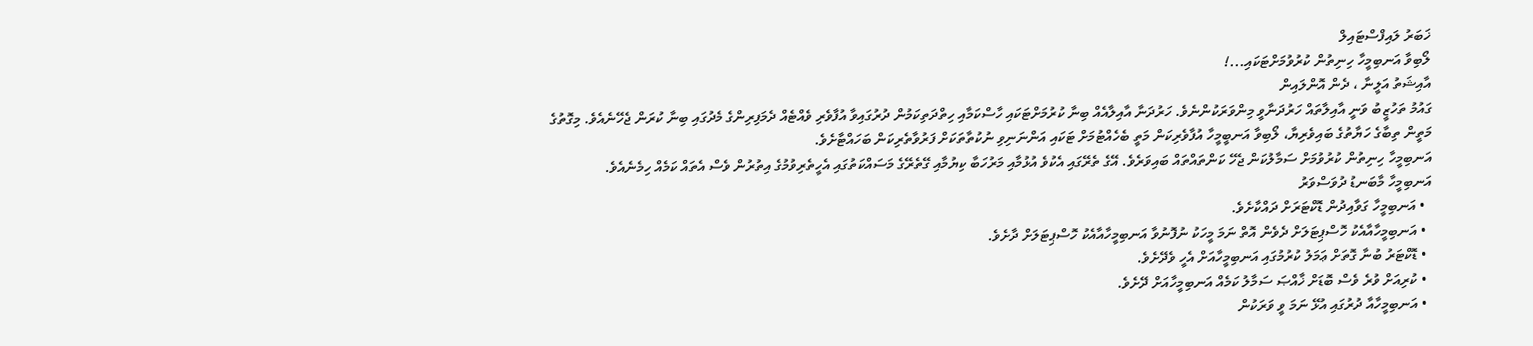ޚަބަރު ލައިފްސްޓައިލް
ލޯބިވާ އަނބިމީހާ ހިނިތުން ކުރުވުމަށްޓަކައި...!
އާއިޝަތު އަލީނާ ، ދެން އޮންލައިން
ގައުމު ތަހުޒީބު ވަނީ އާއިލާތައް ހަރުދަނާވީ މިންވަރަކުންނެވެ. ހަރުދަނާ އާއިލާއެއް ބިނާ ކުރުމަށްޓަކައި ހާސްކަމާއި ހިތްދަތިކަމުން ދުރުގައިވާ އުފާވެރި ވެއްޓެއް ދެމަފިރިންގެ މެދުގައި ބިނާ ކުރަން ޖެހޭނެއެވެ. މިގޮތުގެ މަތީން ތިބާގެ ހަޔާތުގެ ބައިވެރިޔާ، ލޯބިވާ އަނބީމީހާ އުފާވެރިކަން މަތީ ބެހެއްޓުމަށް ޓަކައި އަންނަނިވި ނުކުތާތަކަށް ފަރުވާތެރިކަން ބަހައްޓާށެވެ.
އަނބިމީހާ ހިނިތުން ކުރުވުމަށް ސަމާލުކަން ޖެހޭ ކަންތައްތައް ބައިވަރެވެ. އޭގެ ތެރޭގައި އެކުވެ އުޅުމާއި މަރުހަބާ ކިޔުމާއި ގޭތެރޭގެ މަސައްކަތުގައި އެހީތެރިވުމުގެ އިތުރުން ވެސް އެތައް ކަމެއް ހިމެނެއެވެ.
އަނބިމީހާ މާބަނޑު ދުވަސްވަރު
  • އަނބިމީހާ ގަވާއިދުން ޑޮކްޓަރަށް ދައްކާށެވެ.
  • އަނބިމީހާއާއެކު ހޮސްޕިޓަލަށް ދެވެން އޮތް ނަމަ މީހަކު ނުފޮނުވާ އަނބިމީހާއާއެކު ހޮސްޕިޓަލަށް ދާށެވެ.
  • ޑޮކްޓަރު ބުނާ ގޮތަށް ޢަމަލު ކުރުމުގައި އަނބިމީހާއަށް އެހީ ވެދޭށެވެ.
  • ކުރިއަށް ވުރެ ވެސް ބޮޑަށް ޚާއްޞަ ސަމާލު ކަމެއް އަނބިމީހާއަށް ދޭށެވެ.
  • އަނބިމީހާއާ ދުރުގައި އުޅޭ ނަމަ ވީ ވަރަކުން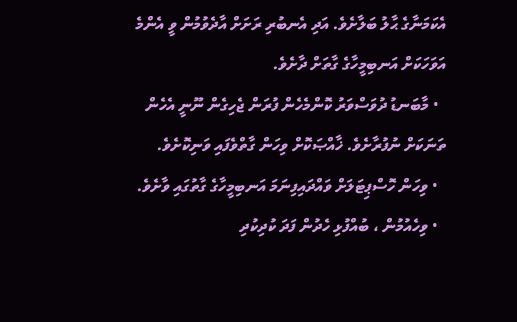އެކަމަނާގެ ޙާލު ބަލާށެވެ. އަދި އެނބުރި ރަށަށް އާދެވުމުން ވީ އެންމެ އަވަހަކަށް އަނބިމީހާގެ ގާތަށް ދާށެވެ.
  • މާބަނޑު ދުވަސްވަރު ކޮންމެހެން ފުރަން ޖެހިގެން ނޫނީ އެހެން ތަނަކަށް ނުފުރާށެވެ. ޚާއްޞަކޮށް ވިހަން ގާތްވެފައި ވަނިކޮށެވެ.
  • ވިހަން ހޮސްޕިޓަލަށް ވައްދައިފިނަމަ އަނބިމީހާގެ ގާތުގައި ވާށެވެ.
  • ވިހެއުމުން ، ބުއްފުޅި ހެދުން ފަދަ ކުދިކުދި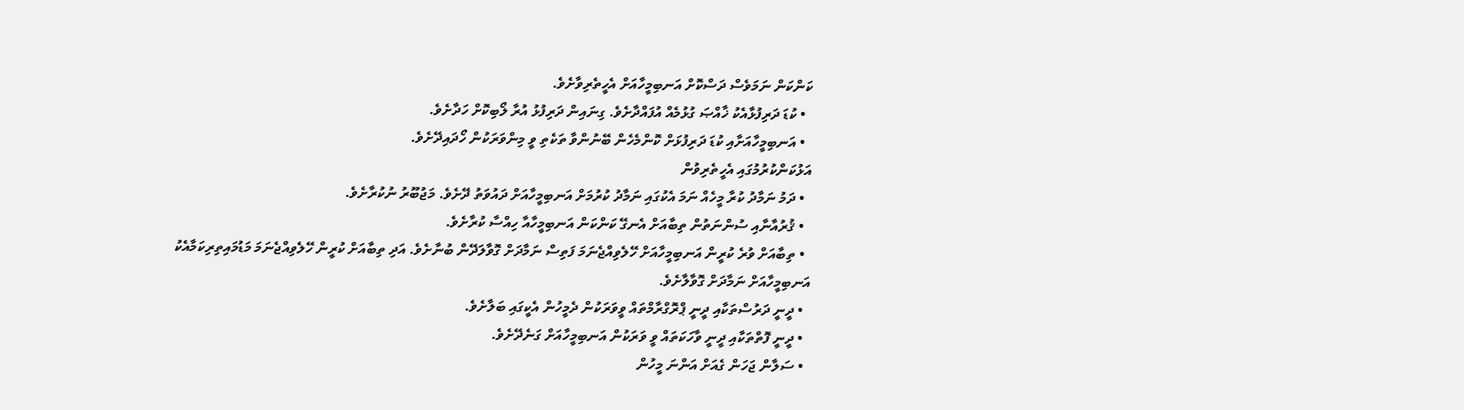ކަންކަން ނަމަވެސް ދަސްކޮށް އަނބިމީހާއަށް އެހީތެރިވާށެވެ.
  • ކުޑަ ދަރިފުޅާއެކު ޚާއްޞަ ގުޅުމެއް އުފައްދާށެވެ. ގިނައިން ދަރިފުޅު އުރާ ލޯބިކޮށް ހަދާށެވެ.
  • އަނބިމީހާއަށާއި ކުޑަ ދަރިފުޅަށް ކޮންމެހެން ބޭނުންވާ ތަކެތި ވީ މިންވަރަކުން ހޯދައިދޭށެވެ.
އަޅުކަންކުރުމުގައި އެހީތެރިވުން
  • ދަމު ނަމާދު ކުރާ މީހެއް ނަމަ އެކުގައި ނަމާދު ކުރުމަށް އަނބިމީހާއަށް ދައުވަތު ދޭށެވެ. މަޖުބޫރު ނުކުރާށެވެ.
  • ޤުރުއާނާއި ސުންނަތުން ތިބާއަށް އެނގޭ ކަންކަން އަނބިމީހާއާ ހިއްސާ ކުރާށެވެ.
  • ތިބާއަށް ވުރެ ކުރީން އަނބިމީހާއަށް ހޭލެވިއްޖެނަމަ ފަތިސް ނަމާދަށް ގޮވާލަދޭން ބުނާށެވެ. އަދި ތިބާއަށް ކުރީން ހޭލެވިއްޖެނަމަ މަޑުމައިތިރިކަމާއެކު އަނބިމީހާއަށް ނަމާދަށް ގޮވާލާށެވެ.
  • ދީނީ ދަރުސްތަކާއި ދީނީ ޕްރޮގްރާމްތައް ވީވަރަކުން ދެމީހުން އެކީގައި ބަލާށެވެ.
  • ދީނީ ފޮތްތަކާއި ދީނީ ވާހަކަތައް ވީ ވަރަކުން އަނބިމީހާއަށް ގަނެދޭށެވެ.
  • ސަލާން ޖަހަން ގެއަށް އަންނަ މީހުން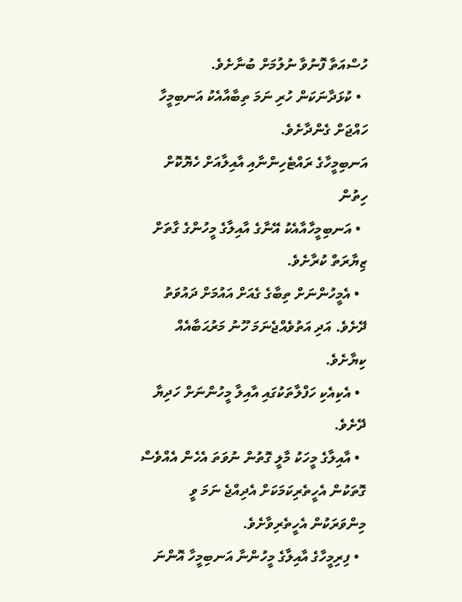ހުސްއަތާ ފޮނުވާ ނުލުމަށް ބުނާށެވެ.
  • ކުޅަދާނަކަން ހުރި ނަމަ ތިބާއާއެކު އަނބިމީހާ ހައްޖަށް ގެންދާށެވެ.
އަނބިމީހާގެ ރައްޓެހިންނާއި އާއިލާއަށް ހެޔޮކޮށް ހިތުން
  • އަނބިމީހާއާއެކު އޭނާގެ އާއިލާގެ މީހުންގެ ގާތަށް ޒިޔާރަތް ކުރާށެވެ.
  • އެމީހުންނަށް ތިބާގެ ގެއަށް އައުމަށް ދައުވަތު ދޭށެވެ. އަދި އަތުވެއްޖެނަމަ ހޫނު މަރުޙަބާއެއް ކިޔާށެވެ.
  • އެކިއެކި ހަފްލާތަކުގައި އާއިލާ މީހުންނަށް ހަދިޔާ ދޭށެވެ.
  • އާއިލާގެ މީހަކު މާލީ ގޮތުން ނުވަތަ އެހެން އެއްވެސް ގޮތަކުން އެހީތެރިކަމަކަށް އެދިއްޖެ ނަމަ ވީ މިންވަރަކުން އެހީތެރިވާށެވެ.
  • ފިރިމީހާގެ އާއިލާގެ މީހުންނާ އަނބިމީހާ އޮންނަ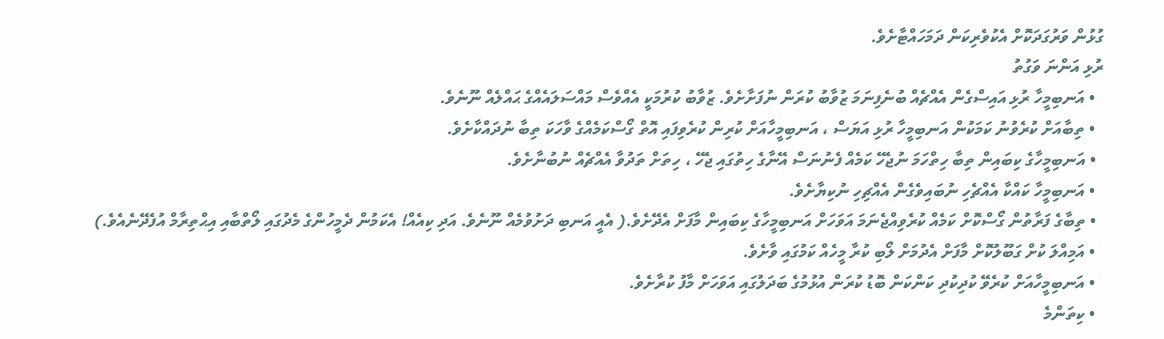ގުޅުން ވަރުގަދަކޮށް އެކުވެރިކަން ދަމަހައްޓާށެވެ.
ރުޅި އަންނަ ވަގުތު
  • އަނބިމީހާ ރުޅި އައިސްގެން އެއްޗެއް ބުނެފިނަމަ ޒުވާބު ކުރަން ނުފަށާށެވެ. ޒުވާބު ކުރުމަކީ އެއްވެސް މައްސަލައެއްގެ ޙައްލެއް ނޫނެވެ.
  • ތިބާއަށް ކުރެވުނު ކަމަކުން އަނބިމީހާ ރުޅި އަޔަސް ، އަނބިމީހާއަށް ކުރިން ކުރެވިފައި އޮތް ގޯސްކަމެއްގެ ވާހަކަ ތިބާ ނުދައްކާށެވެ.
  • އަނބިމީހާގެ ކިބައިން ތިބާ ހިތްހަމަ ނުޖެހޭ ކަމެއް ފެނުނަސް އޭނާގެ ހިތުގައި ޖެހޭ ، ހިތަށް ތަދުވާ އެއްޗެއް ނުބުނާށެވެ.
  • އަނބިމީހާ ކައްކާ އެއްޗެހި ނުބައިވެގެން އެއްޗިހި ނުކިޔާށެވެ.
  • ތިބާގެ ފަރާތުން ގޯސްކޮށް ކަމެއް ކުރެވިއްޖެނަމަ އަވަހަށް އަނބިމީހާގެ ކިބައިން މާފަށް އެދޭށެވެ.( އެއީ އަނބި ދަށުވުމެއް ނޫނެވެ. އަދި ކިއެއް! އެކަމުން ދެމީހުންގެ މެދުގައި ލޯތްބާއި އިޙްތިރާމް އުފެދޭނެއެވެ.)
  • އަމިއްލަ ކުށް ގަބޫލުކޮށް މާފަށް އެދުމަށް ލޯބި ކުރާ މީހެއް ކަމުގައި ވާށެވެ.
  • އަނބިމީހާއަށް ކުރެވޭ ކުދިކުދި ކަންކަން ބޮޑު ކުރަން އުޅުމުގެ ބަދަލުގައި އަވަހަށް މާފު ކުރާށެވެ.
  • ކިތަންމެ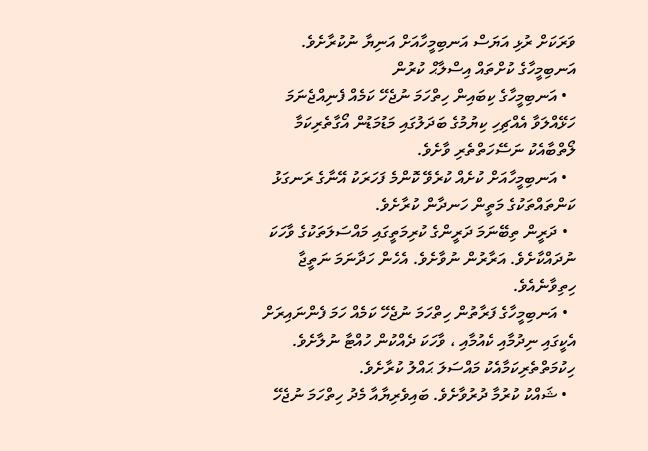ވަރަކަށް ރުޅި އަޔަސް އަނބިމީހާއަށް އަނިޔާ ނުކުރާށެވެ.
އަނބިމީހާގެ ކުށްތައް އިސްލާޙް ކުރުން
  • އަނބިމީހާގެ ކިބައިން ހިތްހަމަ ނުޖެހޭ ކަމެއް ފެނިއްޖެނަމަ ހަޅޭއްލަވާ އެއްޗިހި ކިޔުމުގެ ބަދަލުގައި މަޑުމަޑުން އޯގާތެރިކަމާ ލޯތްބާއެކު ނަސޭހަތްތެރި ވާށެވެ.
  • އަނބިމީހާއަށް ކުށެއް ކުރެވޭ ކޮންމެ ފަހަރަކު އޭނާގެ ރަނގަޅު ކަންތައްތަކުގެ މަތީން ހަނދާން ކުރާށެވެ.
  • ދަރީން ތިބޭނަމަ ދަރީންގެ ކުރިމަތީގައި މައްސަލަތަކުގެ ވާހަކަ ނުދައްކާށެވެ. އަރާރުން ނުވާށެވެ. އެހެން ހަދާނަމަ ނަތީޖާ ހިތިވާނެއެވެ.
  • އަނބިމީހާގެ ފަރާތުން ހިތްހަމަ ނުޖެހޭ ކަމެއް ހަމަ ފެންނައިރަށް އެކީގައި ނިދުމާއި ކެއުމާއި ، ވާހަކަ ދެއްކުން ހުއްޓާ ނުލާށެވެ. ހިކުމަތްތެރިކަމާއެކު މައްސަލަ ޙައްލު ކުރާށެވެ.
  • ޝައްކު ކުރުމާ ދުރުވާށެވެ. ބައިވެރިޔާއާ މެދު ހިތްހަމަ ނުޖެހޭ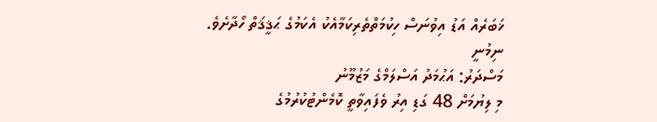ޚަބަރެއް އަޑު އިވުނަސް ހިކުމަތްތެރިކަމާއެކު އެކަމުގެ ޙަޤީޤަތް ހޯދާށެވެ.
ނިމުނީ
މަސްދަރު: އަޙުމަދު އަސްލަމްގެ މަޒުމޫނު
މި ލިޔުމަށް 48 ގަޑި އިރު ވެފައިވާތީ ކޮމެންޓުކުރުމުގެ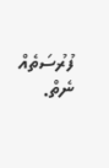ފުރުސަތެއް ނެތް.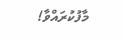މާފުކުރައްވާ!